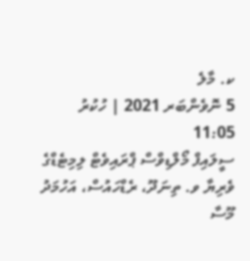ކ. މާލެ
5 ނޮވެންބަރ 2021 | ހުކުރު 11:05
ސީލައިފް މޯލްޑިވްސް ޕްރައިވެޓް ލިމިޓެޑްގެ ވެރިޔާ ވ. ތިނަދޫ، ރެޑްހައުސް، އަހުމަދު މޫސާ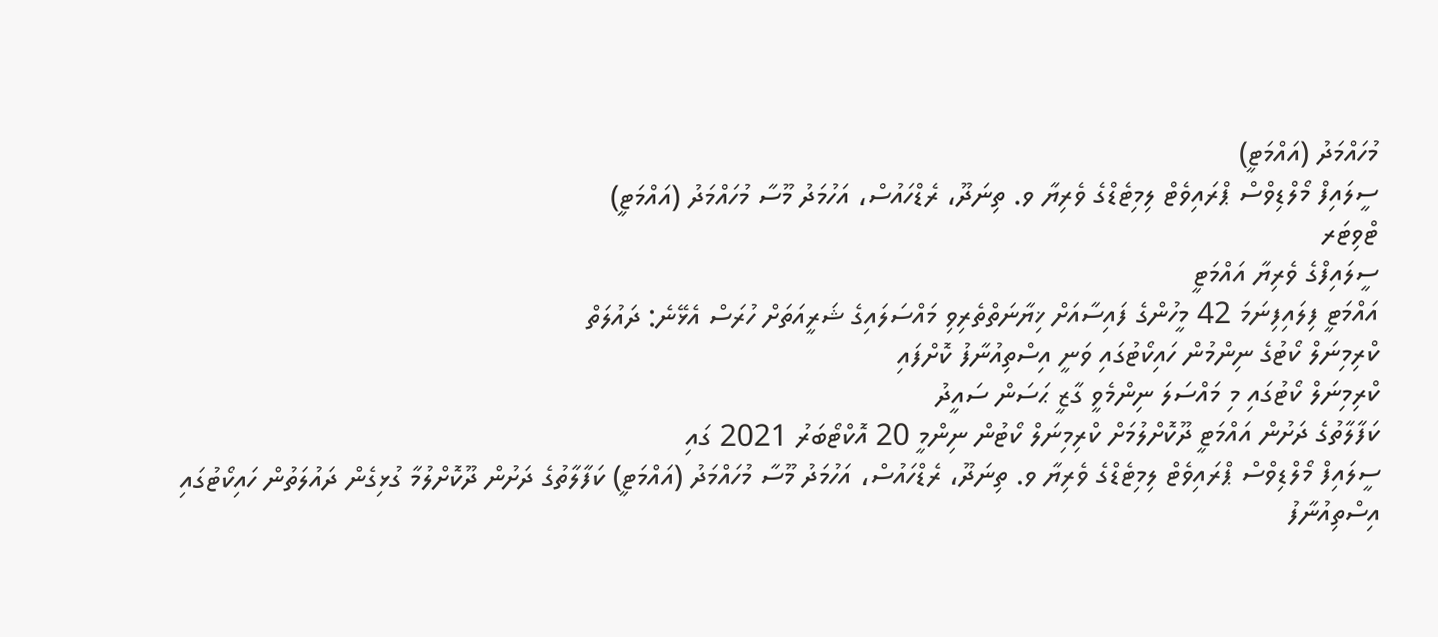މުހައްމަދު (އައްމަޓީ)
ސީލައިފް މޯލްޑިވްސް ޕްރައިވެޓް ލިމިޓެޑްގެ ވެރިޔާ ވ. ތިނަދޫ، ރެޑްހައުސް، އަހުމަދު މޫސާ މުހައްމަދު (އައްމަޓީ)
ޓްވިޓަރ
ސީލައިފްގެ ވެރިޔާ އައްމަޓީ
އައްމަޓީ ފިލައިފިނަމަ 42 މީހުންގެ ފައިސާއަށް ޚިޔާނަތްތެރިވި މައްސަލައިގެ ޝަރީއަތަށް ހުރަސް އެޅޭނެ: ދައުލަތް
ކްރިމިނަލް ކޯޓުގެ ނިންމުން ހައިކޯޓުގައި ވަނީ އިސްތިއުނާފު ކޮށްފައި
ކްރިމިނަލް ކޯޓުގައި މި މައްސަލަ ނިންމެވީ ގާޒީ ޙަސަން ސައީދު
ކަފާލާތުގެ ދަށުން އައްމަޓީ ދޫކޮށްލުމަށް ކްރިމިނަލް ކޯޓުން ނިންމީ 20 އޮކްޓޯބަރު 2021 ގައި
ސީލައިފް މޯލްޑިވްސް ޕްރައިވެޓް ލިމިޓެޑްގެ ވެރިޔާ ވ. ތިނަދޫ، ރެޑްހައުސް، އަހުމަދު މޫސާ މުހައްމަދު (އައްމަޓީ) ކަފާލާތުގެ ދަށުން ދޫކޮށްލުމާ ގުޅިގެން ދައުލަތުން ހައިކޯޓުގައި އިސްތިއުނާފު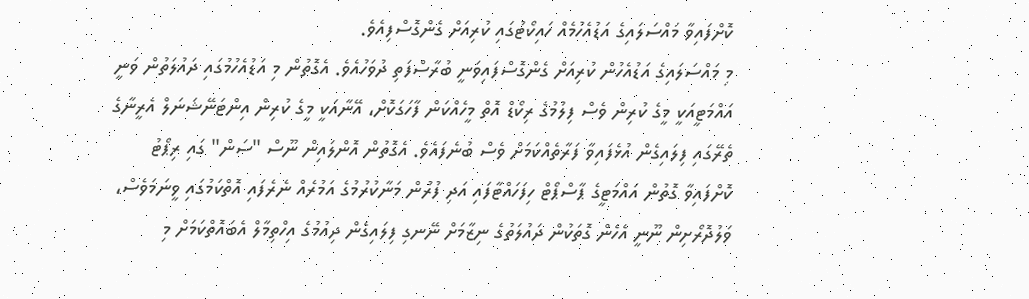ކޮށްފައިވާ މައްސަލައިގެ އަޑުއެހުމެއް ހައިކޯޓުގައި ކުރިއަށް ގެންގޮސްފިއެވެ.
މި މައްސަލައިގެ އަޑުއެހުން ކުރިއަށް ގެންގޮސްފައިވަނީ ބުރާސްފަތި ދުވަހުއެވެ. އެގޮތުން މި އަޑުއެހުމުގައި ދައުލަތުން ވަނީ އައްމަޓީއަކީ މީގެ ކުރިން ވެސް ފިލުމުގެ ރިކޯޑް އޮތް މީހެއްކަން ފާހަގަކޮށް، އޭނާއަކީ މީގެ ކުރިން އިންޓަނޭޝަނަލް އެރީނާގެ ތެރޭގައި ފިލައިގެން އުޅެފައިވާ ފަރާތެއްކަމަށް ވެސް ބުނެފައެވެ. އެގޮތުން އޮންލައިން ނޫސް "ސަން" ގައި ރިޕޯޓު ކޮށްފައިވާ ގޮތުން އައްމަޓީގެ ޕާސްޕޯޓް ހިފަހައްޓާފައި އަދި ފުރުން މަނާކުރުމުގެ އަމުރެއް ނެރެފައި އޮތްކަމުގައި ވީނަމަވެސް، ވަލުދޮރޯށިން ނޫނީ އެހެން ގޮތަކުން ދައުލަތުގެ ނިޒާމަށް ނޭނގި ފިލައިގެން ދިއުމުގެ އިހްތިމާލް އެބައޮތްކަމަށް މި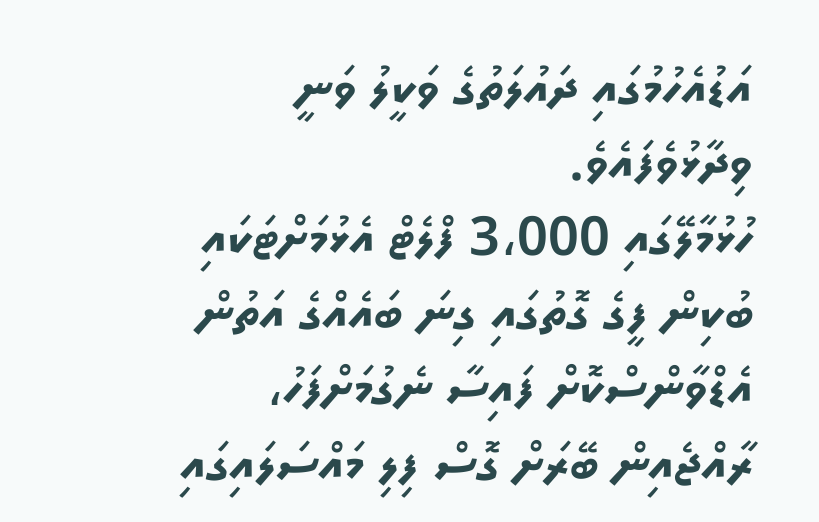އަޑުއެހުމުގައި ދައުލަތުގެ ވަކީލު ވަނީ ވިދާޅުވެފައެވެ.
ހުޅުމާލޭގައި 3،000 ފްލެޓް އެޅުމަށްޓަކައި ބުކިން ފީގެ ގޮތުގައި ގިނަ ބައެއްގެ އަތުން އެޑްވާންސްކޮށް ފައިސާ ނެގުމަށްފަހު، ރާއްޖެއިން ބޭރަށް ގޮސް ފިލި މައްސަލައިގައި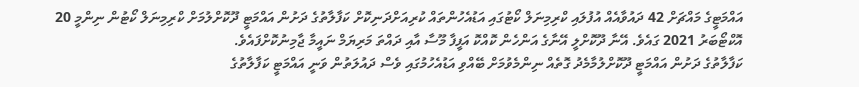އައްމަޓީގެ މައްޗަށް 42 ދައުވާއެއް އުފުލައި ކްރިމިނަލް ކޯޓުގައި އަޑުއެހުންތައް ކުރިއަށްދަނިކޮށް ކަފާލާތުގެ ދަށުން އައްމަޓީ ދޫކޮށްލުމަށް ކްރިމިނަލް ކޯޓުން ނިންމީ 20 އޮކްޓޯބަރު 2021 ގައެވެ. އޭނާ ދޫކޮށްލީ އޭނާގެ އަންހެން ކޮއްކޮ އަފީފާ މޫސާ އާއި ދައްތަ މަރިޔަމް ނައީމާ ޖާމިނުކޮށްފައެވެ.
ކަފާލާތުގެ ދަށުން އައްމަޓީ ދޫކޮށްލުމާމެދު ގޮތެއް ނިންމެވުމަށް ބޭއްވި އަޑުއެހުމުގައި ވެސް ދައުލަތުން ވަނީ އައްމަޓީ ކަފާލާތުގެ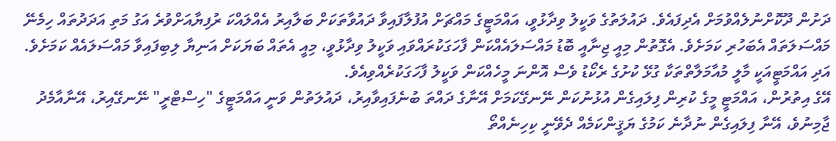ދަށުން ދޫކޮށްނުލެއްވުމަށް އެދިފައެވެ. ދައުލަތުގެ ވަކީލު ވިދާޅުވީ، އައްމަޓީގެ މައްޗަށް އުފުލާފައިވާ ދައުވާތަކަށް ބަލާއިރު އެއްލައްކަ ރުފިޔާއަށްވުރެ އަގު މަތި އަދަދުތައް ހިމެނޭ މައްސަލަތައް އެބަހުރި ކަމަށެވެ. އެގޮތުން މިއީ ޖިނާއީ ބޮޑު މައްސަލައެއްކަން ފާހަގަކުރައްވައި ވަކީލު ވިދާޅުވީ، މިއީ އެތައް ބަޔަކަށް އަނިޔާ ލިބިފައިވާ މައްސަލައެއް ކަމަށެވެ. އަދި އައްމަޓީއަކީ މާލީ މުއާމަލާތްތަކާ ގުޅޭ ކުށުގެ ރެކޯޑު ވެސް އޮންނަ މީހެއްކަން ވަކީލު ފާހަގަކުރެއްވިއެވެ.
އޭގެ އިތުރުން، އައްމަޓީ މީގެ ކުރިން ފިލައިގެން އުޅުނުކަން ނޭނގޭކަމަށް އޭނާގެ ދައްތަ ބުނެފައިވާއިރު، ދައުލަތުން ވަނީ އައްމަޓީގެ "ހިސްޓްރީ" ނޭނގޭއިރު، އޭނާއާމެދު ޖާމިނުވެ، އޭނާ ފިލައިގެން ނުދާނެ ކަމުގެ ޔަޤީންކަމެއް ދެވޭނީ ކިހިނެއްތޯ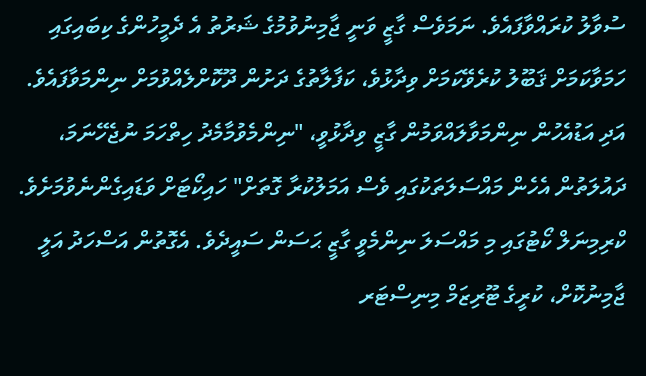ސުވާލު ކުރައްވާފައެވެ. ނަމަވެސް ގާޒީ ވަނީ ޖާމިނުވުމުގެ ޝަރުތު އެ ދެމީހުންގެ ކިބައިގައި ހަމަވާކަމަށް ޤަބޫލު ކުރެވޭކަމަށް ވިދާޅުވެ، ކަފާލާތުގެ ދަށުން ދޫކޮށްލެއްވުމަށް ނިންމަވާފައެވެ. އަދި އަޑުއެހުން ނިންމަވާލައްވަމުން ގާޒީ ވިދާޅުވީ، "ނިންމެވުމާމެދު ހިތްހަމަ ނުޖެހޭނަމަ، ދައުލަތުން އެހެން މައްސަލަތަކުގައި ވެސް އަމަލުކުރާ ގޮތަށް" ހައިކޯޓަށް ވަޑައިގެންނެވުމަށެވެ.
ކްރިމިނަލް ކޯޓުގައި މި މައްސަލަ ނިންމެވީ ގާޒީ ޙަސަން ސައީދެވެ. އެގޮތުން އަސްހަދު އަލީ ޖާމިނުކޮށް، ކުރީގެ ޓޫރިޒަމް މިނިސްޓަރ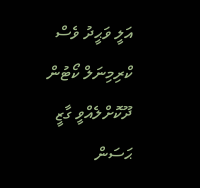އަލީ ވަޙީދު ވެސް ކްރިމިނަލް ކޯޓުން ދޫކޮށްލެއްވީ ގާޒީ ޙަސަން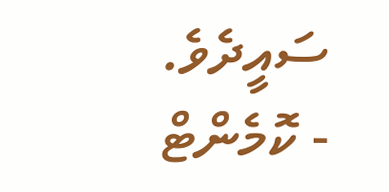ސައީދެވެ.
- ކޮމެންޓް